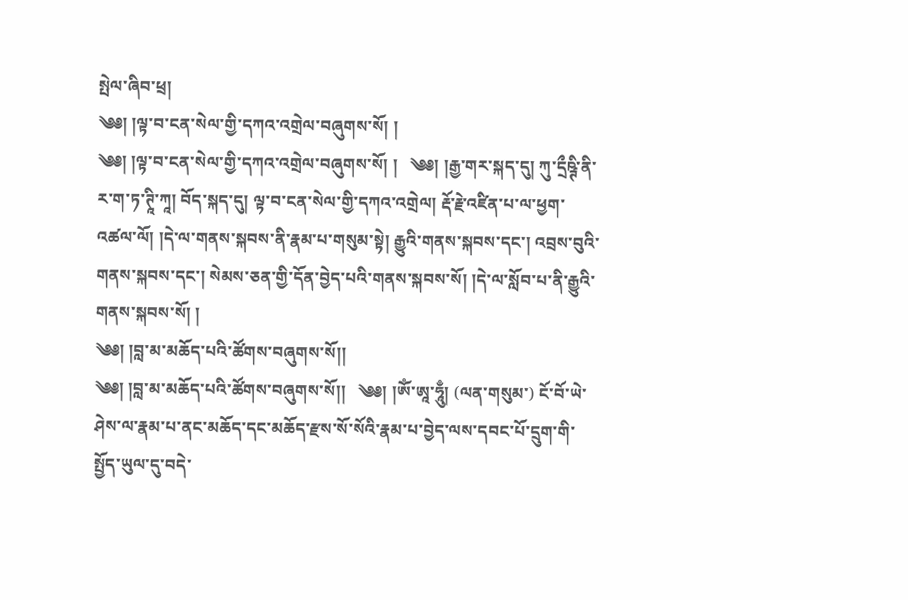སྤེལ་ཞིབ་ཕྲ།
༄༅། །ལྟ་བ་ངན་སེལ་གྱི་དཀའ་འགྲེལ་བཞུགས་སོ། །
༄༅། །ལྟ་བ་ངན་སེལ་གྱི་དཀའ་འགྲེལ་བཞུགས་སོ། །   ༄༅། །རྒྱ་གར་སྐད་དུ། ཀུ་དྲྀཥྚི་ནི་ར་ག་ཏ་ཊཱི་ཀཱ། བོད་སྐད་དུ། ལྟ་བ་ངན་སེལ་གྱི་དཀའ་འགྲེལ། རྡོ་རྗེ་འཛིན་པ་ལ་ཕྱག་འཚལ་ལོ། །དེ་ལ་གནས་སྐབས་ནི་རྣམ་པ་གསུམ་སྟེ། རྒྱུའི་གནས་སྐབས་དང་། འབྲས་བུའི་གནས་སྐབས་དང་། སེམས་ཅན་གྱི་དོན་བྱེད་པའི་གནས་སྐབས་སོ། །དེ་ལ་སློབ་པ་ནི་རྒྱུའི་གནས་སྐབས་སོ། །
༄༅། །བླ་མ་མཆོད་པའི་ཚོགས་བཞུགས་སོ།།
༄༅། །བླ་མ་མཆོད་པའི་ཚོགས་བཞུགས་སོ།།   ༄༅། །ཨོཾ་ཨཱ་ཧཱུྃ། (ལན་གསུམ་) ངོ་བོ་ཡེ་ཤེས་ལ་རྣམ་པ་ནང་མཆོད་དང་མཆོད་རྫས་སོ་སོའི་རྣམ་པ་བྱེད་ལས་དབང་པོ་དྲུག་གི་སྤྱོད་ཡུལ་དུ་བདེ་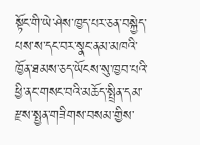སྟོང་གི་ཡེ་ཤེས་ཁྱད་པར་ཅན་བསྐྱེད་པས་ས་དང་བར་སྣང་ནམ་མཁའི་ཁྱོན་ཐམས་ཅད་ཡོངས་སུ་ཁྱབ་པའི་ཕྱི་ནང་གསང་བའི་མཆོད་སྤྲིན་དམ་རྫས་སྤྱན་གཟིགས་བསམ་གྱིས་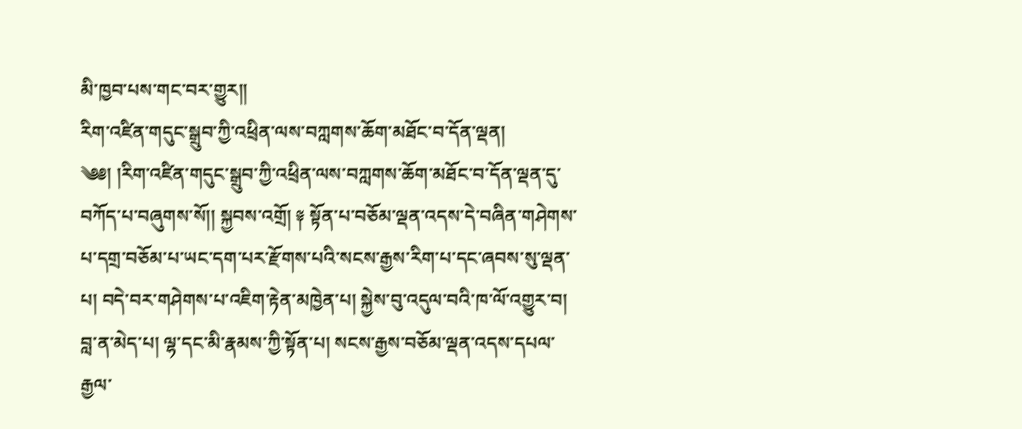མི་ཁྱབ་པས་གང་བར་གྱུར༎
རིག་འཛིན་གདུང་སྒྲུབ་ཀྱི་འཕྲིན་ལས་བཀླགས་ཆོག་མཐོང་བ་དོན་ལྡན།
༄༅། །རིག་འཛིན་གདུང་སྒྲུབ་ཀྱི་འཕྲིན་ལས་བཀླགས་ཆོག་མཐོང་བ་དོན་ལྡན་དུ་བཀོད་པ་བཞུགས་སོ།། སྐྱབས་འགྲོ། ༈ སྟོན་པ་བཅོམ་ལྡན་འདས་དེ་བཞིན་གཤེགས་པ་དགྲ་བཅོམ་པ་ཡང་དག་པར་རྫོགས་པའི་སངས་རྒྱས་རིག་པ་དང་ཞབས་སུ་ལྡན་པ། བདེ་བར་གཤེགས་པ་འཇིག་རྟེན་མཁྱེན་པ། སྐྱེས་བུ་འདུལ་བའི་ཁ་ལོ་འགྱུར་བ། བླ་ན་མེད་པ། ལྷ་དང་མི་རྣམས་ཀྱི་སྟོན་པ། སངས་རྒྱས་བཅོམ་ལྡན་འདས་དཔལ་རྒྱལ་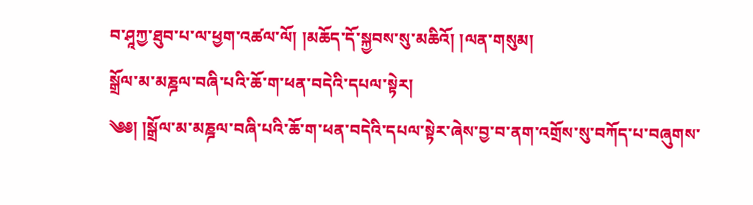བ་ཤཱཀྱ་ཐུབ་པ་ལ་ཕྱག་འཚལ་ལོ། །མཆོད་དོ་སྐྱབས་སུ་མཆིའོ། །ལན་གསུམ།
སྒྲོལ་མ་མཎྜལ་བཞི་པའི་ཆོ་ག་ཕན་བདེའི་དཔལ་སྟེར།
༄༅། །སྒྲོལ་མ་མཎྜལ་བཞི་པའི་ཆོ་ག་ཕན་བདེའི་དཔལ་སྟེར་ཞེས་བྱ་བ་ནག་འགྲོས་སུ་བཀོད་པ་བཞུགས་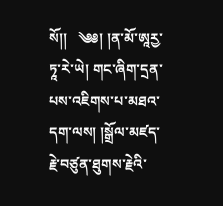སོ།།   ༄༅། །ན་མོ་ཨཱརྱ་ཏཱ་རེ་ཡེ། གང་ཞིག་དྲན་པས་འཇིགས་པ་མཐའ་དག་ལས། །སྒྲོལ་མཛད་རྗེ་བཙུན་ཐུགས་རྗེའི་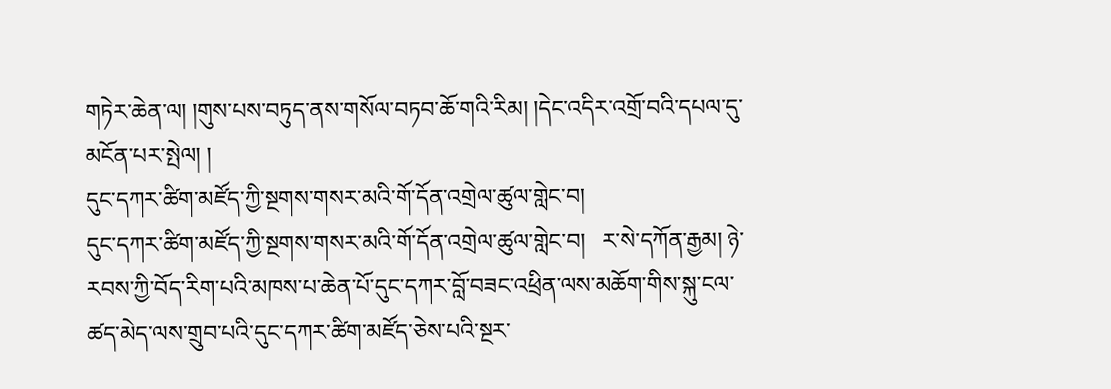གཏེར་ཆེན་ལ། །གུས་པས་བཏུད་ནས་གསོལ་བཏབ་ཆོ་གའི་རིམ། །དེང་འདིར་འགྲོ་བའི་དཔལ་དུ་མངོན་པར་སྤེལ། །
དུང་དཀར་ཚིག་མཛོད་ཀྱི་སྔགས་གསར་མའི་གོ་དོན་འགྲེལ་ཚུལ་གླེང་བ།
དུང་དཀར་ཚིག་མཛོད་ཀྱི་སྔགས་གསར་མའི་གོ་དོན་འགྲེལ་ཚུལ་གླེང་བ།   ར་སེ་དཀོན་རྒྱམ། ཉེ་རབས་ཀྱི་བོད་རིག་པའི་མཁས་པ་ཆེན་པོ་དུང་དཀར་བློ་བཟང་འཕྲིན་ལས་མཆོག་གིས་སྐུ་ངལ་ཚད་མེད་ལས་གྲུབ་པའི་དུང་དཀར་ཚིག་མཛོད་ཅེས་པའི་སྔར་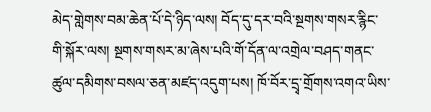མེད་གླེགས་བམ་ཆེན་པོ་དེ་ཉིད་ལས། བོད་དུ་དར་བའི་སྔགས་གསར་རྙིང་གི་སྐོར་ལས། སྔགས་གསར་མ་ཞེས་པའི་གོ་དོན་ལ་འགྲེལ་བཤད་གནང་ཚུལ་དམིགས་བསལ་ཅན་མཛད་འདུག་པས། ཁོ་བོར་དྲྭ་གྲོགས་འགའ་ཡིས་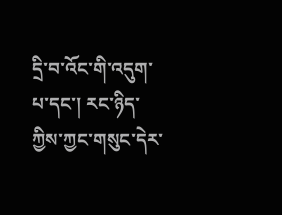དྲི་བ་འོང་གི་འདུག་པ་དང་། རང་ཉིད་ཀྱིས་ཀྱང་གསུང་དེར་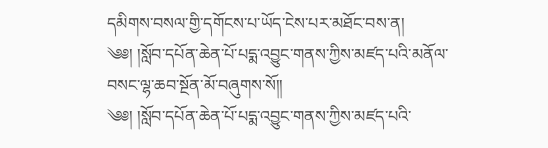དམིགས་བསལ་གྱི་དགོངས་པ་ཡོད་ངེས་པར་མཐོང་བས་ན།
༄༅། །སློབ་དཔོན་ཆེན་པོ་པདྨ་འབྱུང་གནས་ཀྱིས་མཛད་པའི་མནོལ་བསང་ལྷ་ཆབ་སྔོན་མོ་བཞུགས་སོ།།
༄༅། །སློབ་དཔོན་ཆེན་པོ་པདྨ་འབྱུང་གནས་ཀྱིས་མཛད་པའི་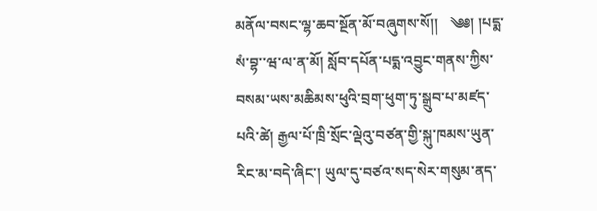མནོལ་བསང་ལྷ་ཆབ་སྔོན་མོ་བཞུགས་སོ།།   ༄༅། །པདྨ་སཾ་བྷ་་ཝ་ལ་ན་མོ། སློབ་དཔོན་པདྨ་འབྱུང་གནས་ཀྱིས་བསམ་ཡས་མཆིམས་ཕུའི་བྲག་ཕུག་ཏུ་སྒྲུབ་པ་མཛད་པའི་ཚེ། རྒྱལ་པོ་ཁྲི་སྲོང་ལྡེའུ་བཙན་གྱི་སྐུ་ཁམས་ཡུན་རིང་མ་བདེ་ཞིང་། ཡུལ་དུ་བཙའ་སད་སེར་གསུམ་ནད་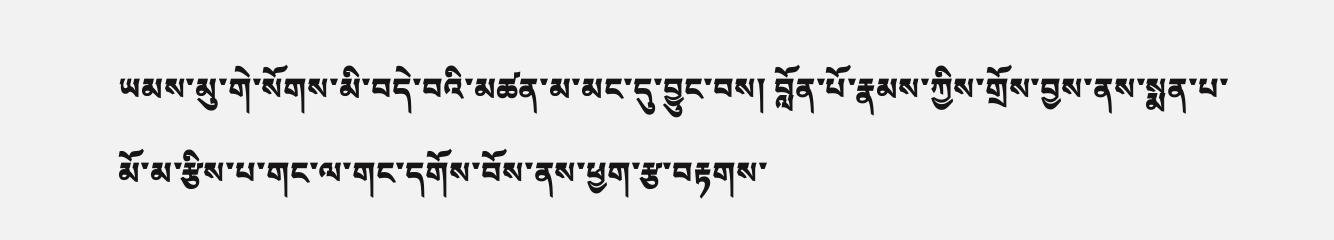ཡམས་མུ་གེ་སོགས་མི་བདེ་བའི་མཚན་མ་མང་དུ་བྱུང་བས། བློན་པོ་རྣམས་ཀྱིས་གྲོས་བྱས་ནས་སྨན་པ་མོ་མ་རྩིས་པ་གང་ལ་གང་དགོས་བོས་ནས་ཕྱག་རྩ་བརྟགས་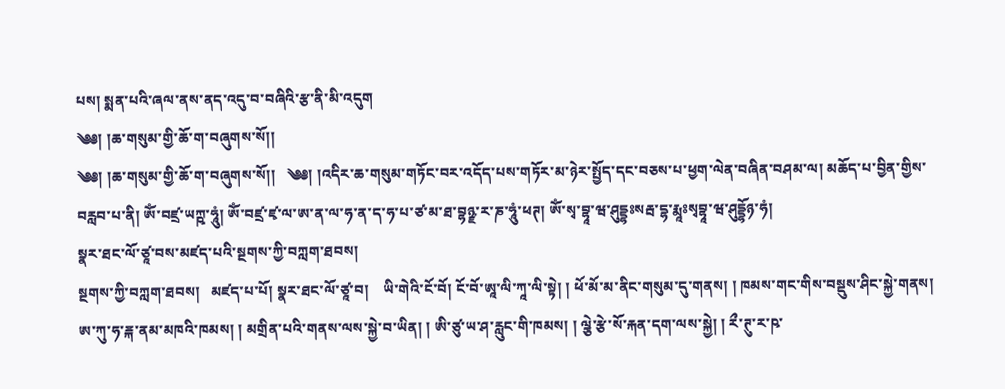པས། སྨན་པའི་ཞལ་ནས་ནད་འདུ་བ་བཞིའི་རྩ་ནི་མི་འདུག
༄༅། །ཆ་གསུམ་གྱི་ཆོ་ག་བཞུགས་སོ།།
༄༅། །ཆ་གསུམ་གྱི་ཆོ་ག་བཞུགས་སོ།།   ༄༅། །འདིར་ཆ་གསུམ་གཏོང་བར་འདོད་པས་གཏོར་མ་ཉེར་སྤྱོད་དང་བཅས་པ་ཕྱག་ལེན་བཞིན་བཤམ་ལ། མཆོད་པ་བྱིན་གྱིས་བརླབ་པ་ནི། ཨོཾ་བཛྲ་ཡཀྵ་ཧཱུཾ། ཨོཾ་བཛྲ་ཛྭ་ལ་ཨ་ན་ལ་ཧ་ན་ད་ཧ་པ་ཙ་མ་ཐ་བྷཉྫ་ར་ཎ་ཧཱུཾ་ཕཊ། ཨོཾ་སྭ་བྷཱ་ཝ་ཤུདྡྷཿསརྦ་དྷ་རྨཱཿསྭབྷཱ་ཝ་ཤུདྡྷོཉ་ཧཾ།
སྣར་ཐང་ལོ་ཙཱ་བས་མཛད་པའི་སྔགས་ཀྱི་བཀླག་ཐབས།
སྔགས་ཀྱི་བཀླག་ཐབས།   མཛད་པ་པོ། སྣར་ཐང་ལོ་ཙཱ་བ།    ཡི་གེའི་ངོ་བོ། ངོ་བོ་ཨཱ་ལི་ཀཱ་ལི་སྟེ། ། ཕོ་མོ་མ་ནིང་གསུམ་དུ་གནས། ། ཁམས་གང་གིས་བསྡུས་ཤིང་སྐྱེ་གནས། ཨ་ཀུ་ཧ་ྈྐ་ནམ་མཁའི་ཁམས། ། མགྲིན་པའི་གནས་ལས་སྐྱེ་བ་ཡིན། ། ཨི་ཙུ་ཡ་ཤ་རླུང་གི་ཁམས། ། ལྕེ་རྩེ་སོ་རྐན་དག་ལས་སྐྱེ། ། རྀ་ཊུ་ར་ཥ་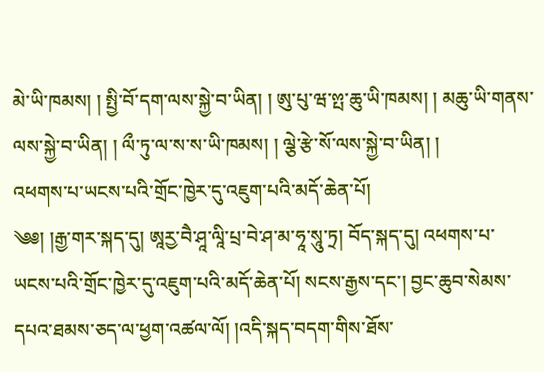མེ་ཡི་ཁམས། ། སྤྱི་བོ་དག་ལས་སྐྱེ་བ་ཡིན། ། ཨུ་པུ་ཝ་ྉྤ་ཆུ་ཡི་ཁམས། ། མཆུ་ཡི་གནས་ལས་སྐྱེ་བ་ཡིན། ། ལྀ་ཏུ་ལ་ས་ས་ཡི་ཁམས། ། ལྕེ་རྩེ་སོ་ལས་སྐྱེ་བ་ཡིན། །
འཕགས་པ་ཡངས་པའི་གྲོང་ཁྱེར་དུ་འཇུག་པའི་མདོ་ཆེན་པོ།
༄༅། །རྒྱ་གར་སྐད་དུ། ཨཱརྱ་བཻ་ཤཱ་ལཱི་པྲ་བེ་ཤ་མ་ཧཱ་སཱུ་ཏྲ། བོད་སྐད་དུ། འཕགས་པ་ཡངས་པའི་གྲོང་ཁྱེར་དུ་འཇུག་པའི་མདོ་ཆེན་པོ། སངས་རྒྱས་དང་། བྱང་ཆུབ་སེམས་དཔའ་ཐམས་ཅད་ལ་ཕྱག་འཚལ་ལོ། །འདི་སྐད་བདག་གིས་ཐོས་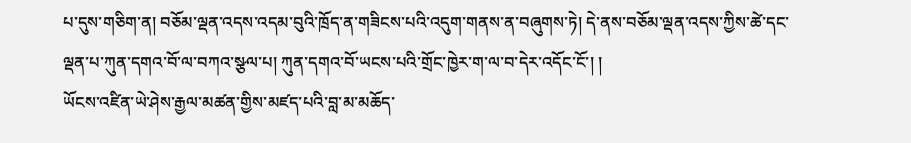པ་དུས་གཅིག་ན། བཅོམ་ལྡན་འདས་འདམ་བུའི་ཁྲོད་ན་གཟིངས་པའི་འདུག་གནས་ན་བཞུགས་ཏེ། དེ་ནས་བཅོམ་ལྡན་འདས་ཀྱིས་ཚེ་དང་ལྡན་པ་ཀུན་དགའ་བོ་ལ་བཀའ་སྩལ་པ། ཀུན་དགའ་བོ་ཡངས་པའི་གྲོང་ཁྱེར་ག་ལ་བ་དེར་འདོང་ངོ་། །
ཡོངས་འཛིན་ཡེ་ཤེས་རྒྱལ་མཚན་གྱིས་མཛད་པའི་བླ་མ་མཆོད་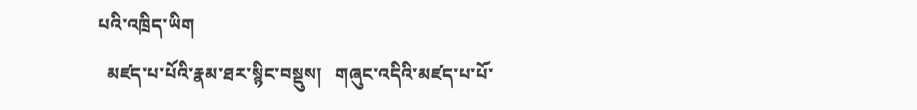པའི་འཁྲིད་ཡིག
  མཛད་པ་པོའི་རྣམ་ཐར་སྙིང་བསྡུས།   གཞུང་འདིའི་མཛད་པ་པོ་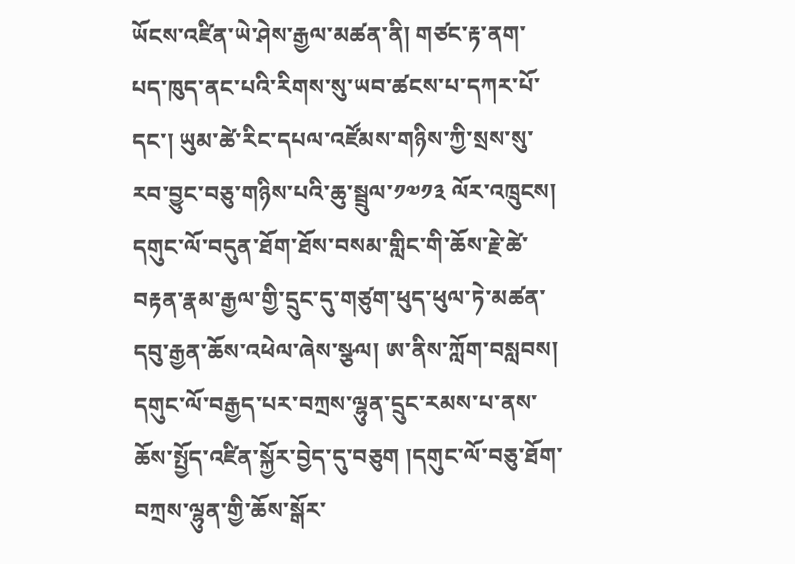ཡོངས་འཛིན་ཡེ་ཤེས་རྒྱལ་མཚན་ནི། གཙང་རྟ་ནག་པད་ཁུད་ནང་པའི་རིགས་སུ་ཡབ་ཚངས་པ་དཀར་པོ་དང་། ཡུམ་ཚེ་རིང་དཔལ་འཛོམས་གཉིས་ཀྱི་སྲས་སུ་རབ་བྱུང་བཅུ་གཉིས་པའི་ཆུ་སྦྲུལ་༡༧༡༣ ལོར་འཁྲུངས། དགུང་ལོ་བདུན་ཐོག་ཐོས་བསམ་གླིང་གི་ཆོས་རྗེ་ཚེ་བརྟན་རྣམ་རྒྱལ་གྱི་དྲུང་དུ་གཙུག་ཕུད་ཕུལ་ཏེ་མཚན་དབུ་རྒྱན་ཆོས་འཕེལ་ཞེས་སྩལ། ཨ་ནིས་ཀློག་བསླབས། དགུང་ལོ་བརྒྱད་པར་བཀྲས་ལྷུན་དྲུང་རམས་པ་ནས་ཆོས་སྤྱོད་འཛིན་སྐྱོར་བྱེད་དུ་བཅུག །དགུང་ལོ་བཅུ་ཐོག་བཀྲས་ལྷུན་གྱི་ཆོས་སྒོར་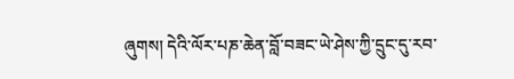ཞུགས། དེའི་ལོར་པཎ་ཆེན་བློ་བཟང་ཡེ་ཤེས་ཀྱི་དྲུང་དུ་རབ་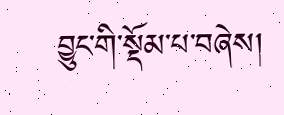བྱུང་གི་སྡོམ་པ་བཞེས།